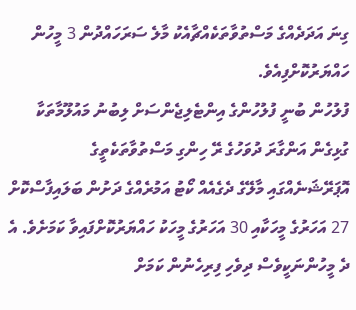ގިނަ އަދަދެއްގެ މަސްތުވާތަކެއްޗާއެކު މާލެ ސަރަހައްދުން 3 މީހުން ހައްޔަރުކޮށްފިއެވެ.
ފުލުހުން ބުނީ ފުލުހުންގެ އިންޓެލިޖެންސަށް ލިބުނު މައުލޫމާތަކާ ގުޅިގެން އަންގާރަ ދުވަހުގެ ރޭ ހިންގި މަސްތުވާތަކެތީގެ އޮޕަރޭޝަނެއްގައި މާލޭގެ ދެގެއެއް ކޯޓު އަމުރެއްގެ ދަށުން ބަލައިފާސްކޮށް 27 އަހަރުގެ މީހަކާއި 30 އަހަރުގެ މީހަކު ހައްޔަރުކޮށްފައިވާ ކަމަށެވެ. އެ ދެ މީހުންނަކީވެސް ދިވެހި ފިރިހެނުން ކަމަށް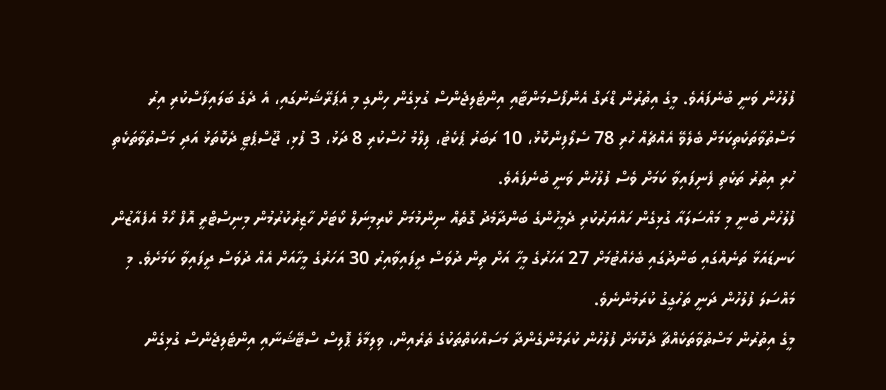ފުލުހުން ވަނީ ބުނެފައެވެ. މީގެ އިތުރުން ޑްރަގް އެންފޯސްމަންޓާއި އިންޓެލިޖެންސް ގުޅިގެން ހިންގި މި އެޕަރޭޝަނުގައި، އެ ދެގެ ބަލައިފާސްކުރި އިރު މަސްތުވާތަކެތިކަމަށް ބެލެވޭ އެއްޗެއް ހުރި 78 ސެލޯފިންކޮޅު، 10 ރަބަރު ޕެކެޓު، ފިލްމު ހުސްކުރި 8 ދަޅު، 3 ފުޅި، ޖޫސްޕެޓީ ދެކޮތަޅު އަދި މަސްތުވާތަކެތި ހުރި އިތުރު ތަކެތި ފެނިފައިވާ ކަމަށް ވެސް ފުލުހުން ވަނީ ބުނެފައެވެ.
ފުލުހުން ބުނީ މި މައްސަލައާ ގުޅިގެން ހައްޔަރުކުރި ދެމީހުންގެ ބަންދާމެދު ގޮތެއް ނިންމުމަށް ކްރިމިނަލް ކޯޓަށް ހާޒިރުކުރުމުން މިނިސްޓްރީ އޮފް ހޯމް އެފެއާޒުން ކަނޑައަޅާ ތަނެއްގައި ބަންދުގައި ބެހެއްޓުމަށް 27 އަހަރުގެ މީހާ އަށް ތިން ދުވަސް ދީފައިވާއިރު 30 އަހަރުގެ މީހާއަށް އެއް ދުވަސް ދީފައިވާ ކަމަށެވެ. މި މައްސަލަ ފުލުހުން ދަނީ ތަހުގީގު ކުރަމުންނެވެ.
މީގެ އިތުރުން މަސްތުވާތަކެއްޗާ ދެކޮޅަށް ފުލުހުން ކުރަމުންގެންދާ މަސައްކަތްތަކުގެ ތެރެއިން، ވިލިމާލެ ޕޮލިސް ސްޓޭޝަނާއި އިންޓެލިޖެންސް ގުޅިގެން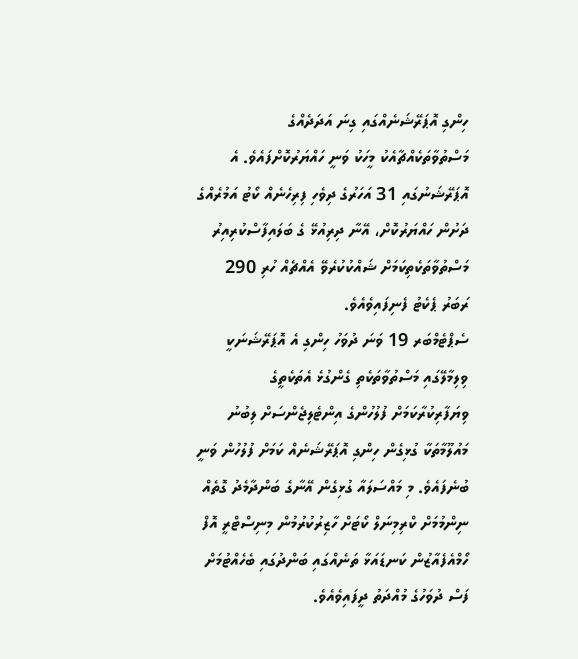ހިންގި އޮޕަރޭޝަނެއްގައި ގިނަ އަދަދެއްގެ މަސްތުވާތަކެއްޗާއެކު މީހަކު ވަނީ ހައްޔަރުކޮށްފައެވެ. އެ އޮޕަރޭޝަނުގައި 31 އަހަރުގެ ދިވެހި ފިރިހެނެއް ކޯޓު އަމުރެއްގެ ދަށުން ހައްޔަރުކޮށް، އޭނާ ދިރިއުޅޭ ގެ ބަލައިފާސްކުރިއިރު މަސްތުވާތަކެތިކަމަށް ޝައްކުކުރެވޭ އެއްޗެއް ހުރި 290 ރަބަރު ޕެކެޓު ފެނިފައިވެއެވެ.
ސެޕްޓެމްބަރ 19 ވަނަ ދުވަހު ހިންގި އެ އޮޕަރޭޝަނަކީ ވިލިމާލޭގައި މަސްތުވާތަކެތި ގެންގުޅެ އެތަކެތީގެ ވިޔަފާރިކުރާކަމަށް ފުލުހުންގެ އިންޓެލިޖެންސަށް ލިބުނު މައުލޫމާތަކާ ގުޅިގެން ހިންގި އޮޕަރޭޝަނެއް ކަމަށް ފުލުހުން ވަނީ ބުނެފައެވެ. މި މައްސަލައާ ގުޅިގެން އޭނާގެ ބަންދާމެދު ގޮތެއް ނިންމުމަށް ކްރިމިނަލް ކޯޓަށް ހާޒިރުކުރުމުން މިނިސްޓްރީ އޮފް ހޯމްއެފެއާޒުން ކަނޑައަޅާ ތަނެއްގައި ބަންދުގައި ބެހެއްޓުމަށް ފަސް ދުވަހުގެ މުއްދަތު ދީފައިވެއެވެ.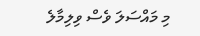މި މައްސަލަ ވެސް ވިލިމާލެ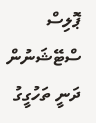ޕޮލިސް ސްޓޭޝަނުން ދަނީ ތަހުގީގު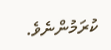ކުރަމުންނެވެ.